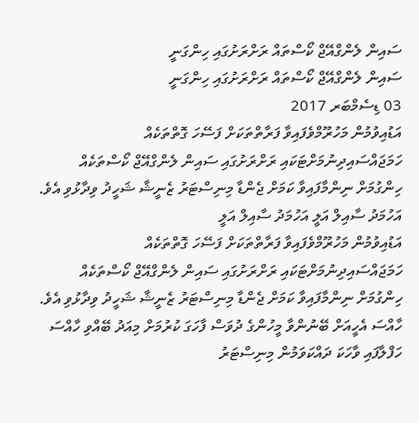ސައިން ލެންގްއޭޖް ކޯސްތައް ރަށްރަށުގައި ހިންގަނީ
ސައިން ލެންގްއޭޖް ކޯސްތައް ރަށްރަށުގައި ހިންގަނީ
03 ޑިސެމްބަރ 2017
އަޑުއިވުމުން މަހުރޫމްވެފައިވާ ފަރާތްތަކަށް ފަސޭހަ ގޮތްތަކެއް ހަމަޖައްސައިދިނުމަށްޓަކައި ރަށްރަށުގައި ސައިން ލެންގްއޭޖް ކޯސްތަކެއް ހިންގުމަށް ނިންމާފައިވާ ކަމަށް ޖެންޑާ މިނިސްޓަރު ޒެނީޝާ ޝަހީދު ވިދާޅުވި އެވެ.
އަހުމަދު ސާއިލް އަލީ އަހުމަދު ސާއިލް އަލީ
އަޑުއިވުމުން މަހުރޫމްވެފައިވާ ފަރާތްތަކަށް ފަސޭހަ ގޮތްތަކެއް ހަމަޖައްސައިދިނުމަށްޓަކައި ރަށްރަށުގައި ސައިން ލެންގްއޭޖް ކޯސްތަކެއް ހިންގުމަށް ނިންމާފައިވާ ކަމަށް ޖެންޑާ މިނިސްޓަރު ޒެނީޝާ ޝަހީދު ވިދާޅުވި އެވެ.
ހާއްސަ އެހީއަށް ބޭނުންވާ މީހުންގެ ދުވަސް ފާހަގަ ކުރުމަށް މިއަދު ބޭއްވި ހާއްސަ ހަފްލާފައި ވާހަކަ ދައްކަވަމުން މިނިސްޓަރު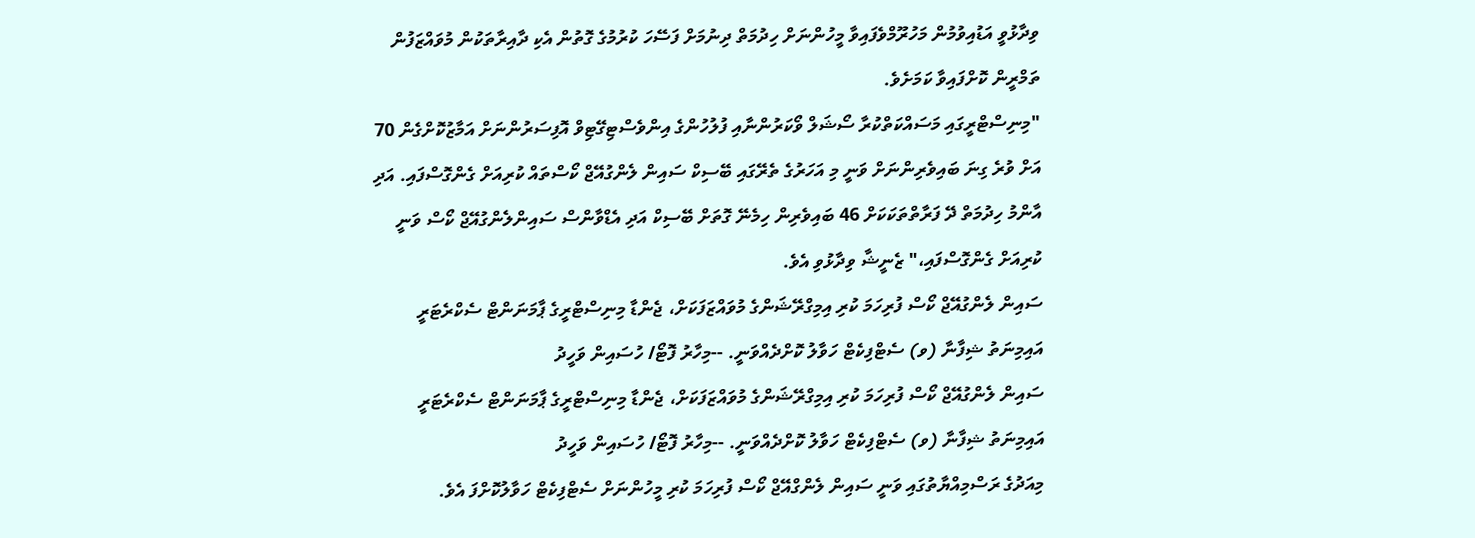ވިދާޅުވީ އަޑުއިވުމުން މަހުރޫމްވެފައިވާ މީހުންނަށް ހިދުމަތް ދިނުމަށް ފަސޭހަ ކުރުމުގެ ގޮތުން އެކި ދާއިރާތަކުން މުވައްޒަފުން ތަމްރީން ކޮށްފައިވާ ކަމަށެވެ.
"މިނިސްޓްރީގައި މަސައްކަތްކުރާ ސޯޝަލް ވޯކަރުންނާއި ފުލުހުންގެ އިންވެސްޓިގޭޓިވް އޮފިސަރުންނަށް އަމާޒުކޮށްގެން 70 އަށް ވުރެ ގިނަ ބައިވެރިންނަށް ވަނީ މި އަހަރުގެ ތެރޭގައި ބޭސިކް ސައިން ލެންގުއޭޖް ކޯސްތައް ކުރިއަށް ގެންގޮސްފައި. އަދި އާންމު ހިދުމަތް ދޭ ފަރާތްތަކަކަށް 46 ބައިވެރިން ހިމެނޭ ގޮތަށް ބޭސިކް އަދި އެޑްވާންސް ސައިންލެންގުއޭޖް ކޯސް ވަނީ ކުރިއަށް ގެންގޮސްފައި،" ޒެނީޝާ ވިދާޅުވި އެވެ.
ސައިން ލެންގުއޭޖް ކޯސް ފުރިހަމަ ކުރި އިމިގްރޭޝަންގެ މުވައްޒަފަކަށް، ޖެންޑާ މިނިސްޓްރީގެ ޕާމަނަންޓް ސެކްރެޓަރީ އައިމިނަތު ޝިފާނާ (ވ) ސެޓްފިކެޓް ހަވާލު ކޮށްދެއްވަނީ. --މިހާރު ފޮޓޯ/ ހުސައިން ވަހީދު
ސައިން ލެންގުއޭޖް ކޯސް ފުރިހަމަ ކުރި އިމިގްރޭޝަންގެ މުވައްޒަފަކަށް، ޖެންޑާ މިނިސްޓްރީގެ ޕާމަނަންޓް ސެކްރެޓަރީ އައިމިނަތު ޝިފާނާ (ވ) ސެޓްފިކެޓް ހަވާލު ކޮށްދެއްވަނީ. --މިހާރު ފޮޓޯ/ ހުސައިން ވަހީދު
މިއަދުގެ ރަސްމިއްޔާތުގައި ވަނީ ސައިން ލެންގްއޭޖް ކޯސް ފުރިހަމަ ކުރި މީހުންނަށް ސެޓްފިކެޓް ހަވާލުކޮށްފަ އެވެ.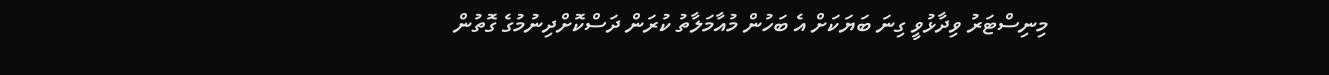މިނިސްޓަރު ވިދާޅުވީ ގިނަ ބަޔަކަށް އެ ބަހުން މުއާމަލާތު ކުރަން ދަސްކޮށްދިނުމުގެ ގޮތުން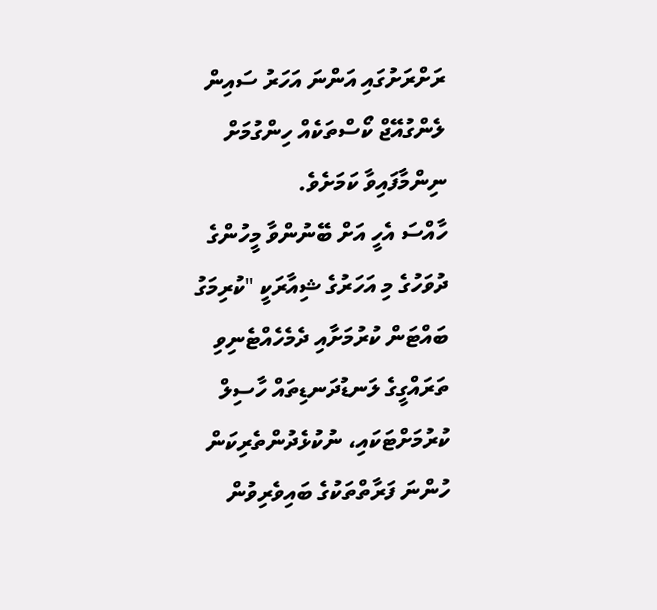ރަށްރަށުގައި އަންނަ އަހަރު ސައިން ލެންގުއޭޖް ކޯސްތަކެއް ހިންގުމަށް ނިންމާފައިވާ ކަމަށެވެ.
ހާއްސަ އެހީ އަށް ބޭނުންވާ މީހުންގެ ދުވަހުގެ މި އަހަރުގެ ޝިއާރަކީ "ކުރިމަގު ބައްޓަން ކުރުމަށާއި ދެމެހެއްޓެނިވި ތަރައްގީގެ ލަނޑުދަނޑިތައް ހާސިލް ކުރުމަށްޓަކައި، ނުކުޅެދުންތެރިކަން ހުންނަ ފަރާތްތަކުގެ ބައިވެރިވުން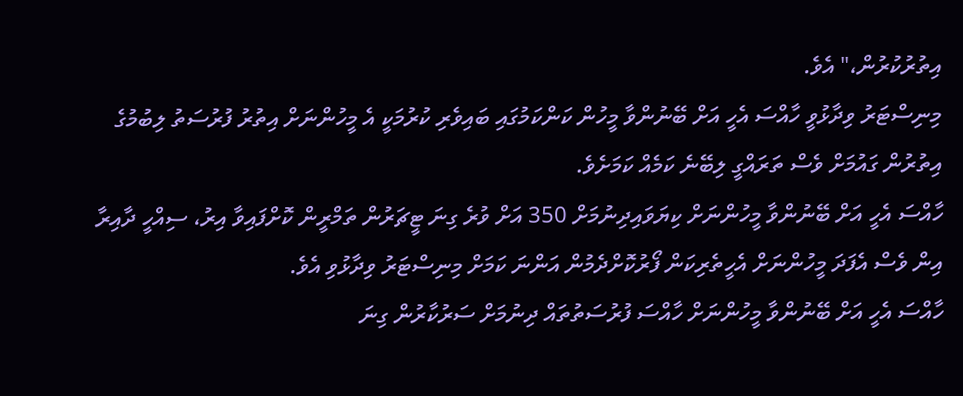އިތުރުކުރުން،" އެވެ.
މިނިސްޓަރު ވިދާޅުވީ ހާއްސަ އެހީ އަށް ބޭނުންވާ މީހުން ކަންކަމުގައި ބައިވެރި ކުރުމަކީ އެ މީހުންނަށް އިތުރު ފުރުސަތު ލިބުމުގެ އިތުރުން ގައުމަށް ވެސް ތަރައްގީ ލިބޭނެ ކަމެއް ކަމަށެވެ.
ހާއްސަ އެހީ އަށް ބޭނުންވާ މީހުންނަށް ކިޔަވައިދިނުމަށް 350 އަށް ވުރެ ގިނަ ޓީޗަރުން ތަމްރީން ކޮށްފައިވާ އިރު، ސިއްހީ ދާއިރާ އިން ވެސް އެފަދަ މީހުންނަށް އެހީތެރިކަން ފޯރުކޮށްދެމުން އަންނަ ކަމަށް މިނިސްޓަރު ވިދާޅުވި އެވެ.
ހާއްސަ އެހީ އަށް ބޭނުންވާ މީހުންނަށް ހާއްސަ ފުރުސަތުތައް ދިނުމަށް ސަރުކާރުން ގިނަ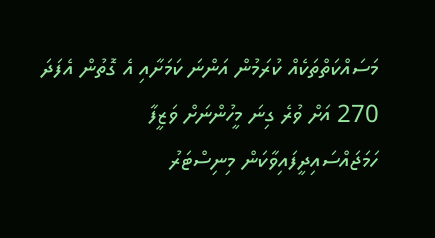މަސައްކަތްތަކެއް ކުރަމުން އަންނަ ކަމަށާއި އެ ގޮތުން އެފަދަ 270 އަށް ވުރެ ގިނަ މީހުންނަށް ވަޒީފާ ހަމަޖައްސައިދީފައިވާކަން މިނިސްޓަރު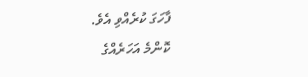ފާހަގަ ކުރެއްވި އެވެ.
ކޮންމެ އަހަރެއްގެ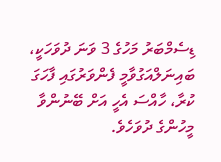ޑިސެމްބަރު މަހުގެ 3 ވަނަ ދުވަހަކީ، ބައިނަލްއަގުވާމީ ފެންވަރުގައި ފާހަގަ ކުރާ، ހާއްސަ އެހީ އަށް ބޭނުންވާ މީހުންގެ ދުވަހެވެ.